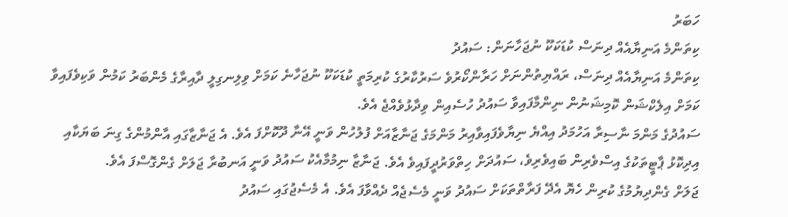ހަބަރު
ކިތަންމެ އަނިޔާއެއް ދިނަސް ކުޑަކަކޫ ނުޖަހާނަން: ސައުދު
ކިތަންމެ އަނިޔާއެއް ދިނަސް، ރައްޔިތުންނަށް ހަރާންކޯރުވެ ސަރުކާރުގެ ކުރިމަތީ ކުޑަކަކޫ ނުޖަހާނެ ކަމަށް ވިލިނގިލީ ދާއިރާގެ މެންބަރު ކަމުން ވަކިވެފައިވާ ކަމަށް އިލެކްޝަން ކޮމިޝަނުން ނިންމާފައިވާ ސައުދު ހުސެއިން ވިދާޅުވެއްޖެ އެވެ.
ސައުދުގެ މަންމަ ނާސިރާ އަހުމަދު އިއްޔެ ނިޔާވެފައިވާއިރު މަންމަގެ ޖަނާޒާއަށް ފުލުހުން ވަނީ އޭނާ ދޫކޮށްފަ އެވެ. އެ ޖަނާޒާގައި އާންމުންގެ ގިނަ ބަޔަކާއި އިދިކޮޅު ޕާޓީތަކުގެ އިސްވެރިން ބައިވެރިވެ، ސައުދަށް ހިތްވަރުދީފައިވެ އެވެ. ޖަނާޒާ ނިމުމާއެކު ސައުދު ވަނީ އަނބުރާ ޖަލަށް ގެންގޮސްފަ އެވެ.
ޖަލަށް ގެންދިޔުމުގެ ކުރިން ހެޔޮ އެދޭ ފަރާތްތަކަށް ސައުދު ވަނީ މެސެޖެއް ދެއްވާފަ އެވެ. އެ މެސެޖުގައި ސައުދު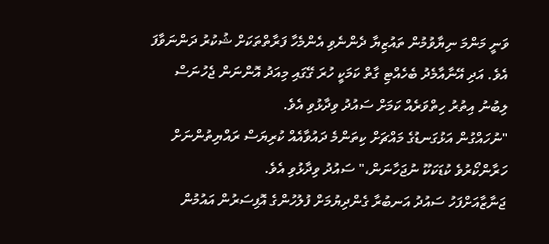ވަނީ މަންމަ ނިޔާވުމުން ތައުޒިޔާ ދެންނެވި އެންމެހާ ފަރާތްތަކަށް ޝުކުރު ދަންނަވާފަ އެވެ. އަދި އޭނާއާމެދު ބެހެއްޓި ގާތް ކަމަކީ ހުރަ ގޭގައި މިއަދު އޮންނަން ޖެހުނަސް ލިބުނު އިތުރު ހިތްވަރެއް ކަމަށް ސައުދު ވިދާޅުވި އެވެ.
"ނުހައްގުން އަޅުގަނޑުގެ މައްޗަށް ކިތަންމެ ދައުވާއެއް ކުރިޔަސް ރައްޔިތުންނަށް ހަރާންކޯރުވެ ކުޑަކަކޫ ނުޖަހާނަން،" ސައުދު ވިދާޅުވި އެވެ.
ޖަނާޒާއަށްފަހު ސައުދު އަނބުރާ ގެންދިޔުމަށް ފުލުހުންގެ އޮފިސަރުން އައުމުން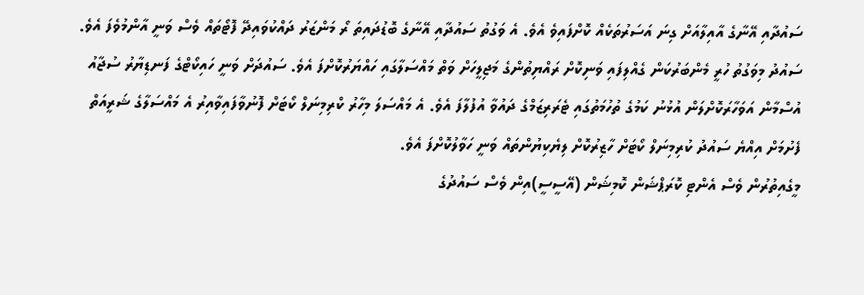ސައުދާއި އޭނާގެ އާއިލާއަށް ގިނަ އަސަރުތަކެއް ކޮށްފައިވެ އެވެ. އެ ވަގުތު ސައުދާއި އޭނާގެ ބޮޑުދައިތަ ރޯ މަންޒަރު ދައްކުވައިދޭ ފޮޓޯތައް ވެސް ވަނީ އާންމުވެފަ އެވެ.
ސައުދު މިވަގުތު ހުރީ މެންބަރުކަން ގެއްލިފައި ވަނިކޮށް ރައްޔިތުންގެ މަޖިލީހަށް ވަތް މައްސަލާގައި ހައްޔަރުކޮށްފަ އެވެ. ސައުދަށް ވަނީ ހައިކޯޓްގެ ފަނޑިޔާރު ސުޖާއު އުސްމާން އަވަހާރަކޮށްލަން އުޅުނު ކަމުގެ ތުހުމަތުގައި ޓެރަރިޒަމްގެ ދައުވާ އުފުލާފަ އެވެ. އެ މައްސަލަ މިހާރު ކްރިމިނަލް ކޯޓަށް ފޮނުވާފައިވާއިރު އެ މައްސަލާގެ ޝަރީއަތް ފެށުމަށް އިއްޔެ ސައުދު ކުރިމިނަލް ކޯޓަށް ހާޒިރުކޮށް ލިޔެކިޔުންތައް ވަނީ ހަވާލުކޮށްފަ އެވެ.
މީގެއިތުރުން ވެސް އެންޓި ކޮރަޕްޝަން ކޮމިޝަން (އޭސީސީ)އިން ވެސް ސައުދުގެ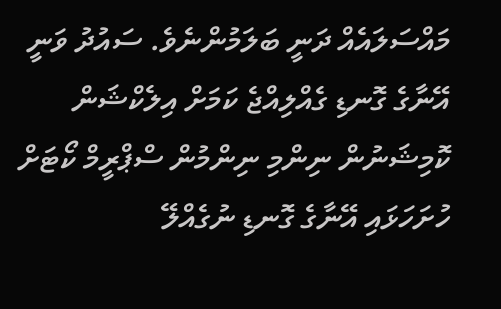މައްސަލައެއް ދަނީ ބަލަމުންނެވެ. ސައުދު ވަނީ އޭނާގެ ގޮނޑި ގެއްލިއްޖެ ކަމަށް އިލެކްޝަން ކޮމިޝަނުން ނިންމި ނިންމުން ސްޕްރީމް ކޯޓަށް ހުށަހަޅައި އޭނާގެ ގޮނޑި ނުގެއްލޭ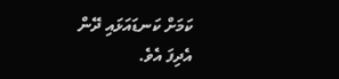ކަމަށް ކަނޑައަޅައި ދޭން އެދިފަ އެވެ.